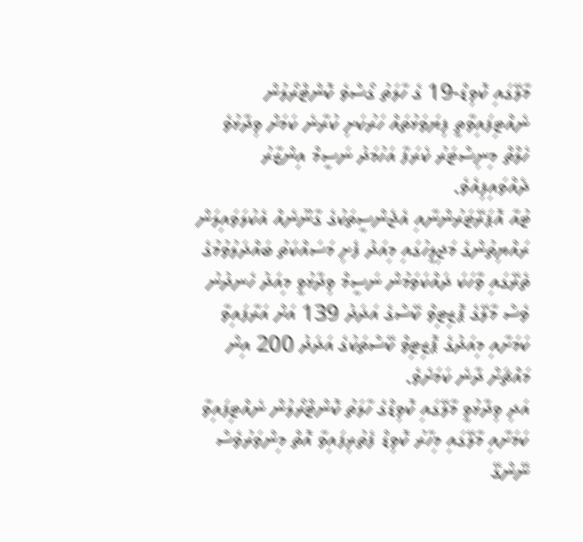މާލޭގައި ކޮވިޑް-19 ގެ ހާލަތު ގޯސްވެ ކޮންޓްރޯލުން ނެއްޓިފައިވާތީ ފިޔަވަޅުތައް ހަރުކަށި ކުރާނެ ކަމަށް ވިދާޅުވެ ހެލްތް މިނިސްޓަރު ކެރަފާ އަހުމަދު ނަސީމް އިންޒާރު ދެއްވައިފިއެވެ.
ޓުއާ އޮޕަރޭޓަރުންނާއި އެޖެންސީތަކުގެ ގާނޫނެއް އެކުލަވައިލަން ރައްޔިތުންގެ މަޖިލީހުގައި މިއަދު ފެށި މަސައްކަތު ބައްދަލުވުމުގެ ތެރޭގައި ވާހަކަ ދައްކަވަމުން ނަސީމް ވިދާޅުވީ މިއަދު ހެނދުނު ވެސް މާލޭގެ ޕޮޒިޓިވް ކޭސްގެ އަދަދު 139 އަށް އަރާފައިވާ ކަމަށާއި މިއަދުގެ ޕޮޒިޓިވް ކޭސްތަކުގެ އަދަދު 200 އިން މައްޗަށް ދާނެ ކަމަށެވެ.
އަދި ވިދާޅުވީ މާލޭގައި ކޮވިޑްގެ ހާލަތު ކޮންޓްރޯލުން ނެއްޓިފައިވާ ކަމަށާއި މާލޭގައި މިހާރު ކޮވިޑް ފެތުރިފައިވާ އޮތް މިންވަރުވެސް ނޭންގޭ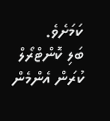ކަމަށެވެ.
ބަލި ކޮންޓްރޯލް ކުރަން އެންމެން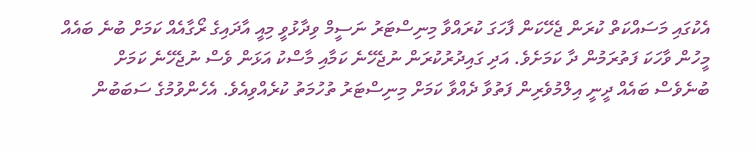އެކުގައި މަސައްކަތް ކުރަން ޖެހޭކަން ފާހަގަ ކުރައްވާ މިނިސްޓަރު ނަސީމް ވިދާޅުވީ މިއީ އާދައިގެ ރޯގާއެއް ކަމަށް ބުނެ ބައެއް މީހުން ވާހަކަ ފަތުރަމުން ދާ ކަމަށެވެ. އަދި ގައިދުރުކުރަން ނުޖެހޭނެ ކަމާއި މާސްކު އަޅަން ވެސް ނުޖެހޭނެ ކަމަށް ބުނެވެސް ބައެއް ދީނީ އިލްމުވެރިން ފަތުވާ ދެއްވާ ކަމަށް މިނިސްޓަރު ތުހުމަތު ކުރެއްވިއެވެ. އެހެންވުމުގެ ސަބަބުން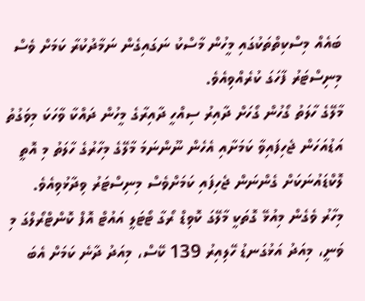ބައެއް މިސްކިތްތަކުގައި މީހުން މާސްކު ނަގައިގެން ނަމާދުކުރާ ކަމަށް ވެސް މިނިސްޓަރު ފާހަގަ ކުރެއްވިއެވެ.
މާލޭގެ ހާލަތު ގޯހުން ގޯހަށް ދާއިރު ސިއްހީ ދާއިރާގެ މީހުން ދައްކާ ވާހަކަ މިވަގުތު އަޑުއަހަން ޖެހިފައިވާ ކަމަށާއި އެހެން ނޫންނަމަ މާލޭގެ މިހާރުގެ ހާލަތު މި އޮތީ ލޮކްޑައުނަކަށް ގެންނަން ޖެހިފައި ކަމަށްވެސް މިނިސްޓަރު ވިދާޅުވިއެވެ.
މިހާރު ވެގެން މިއުޅޭ ގޮތަކީ މާލޭގަ ކޮވިޑް ރޯގާ ޓޯޓަލީ އައުޓް އޮފް ކޮންޓްރޯލްގަ މި ވަނީ، މިއަދު އަޅުގަނޑު ހޭލިއިރު 139 ކޭސް، މިއަދު ދާނެ ކަމަށް އެބަ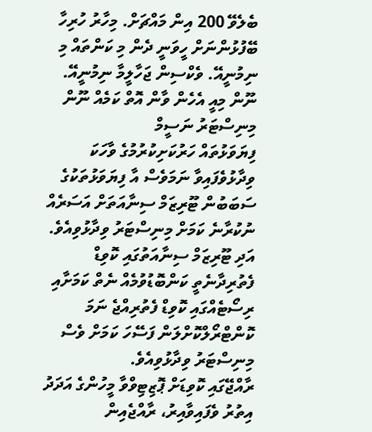ބެލެވޭ 200 އިން މައްޗަށް. މިހާރު ހުރިހާ ބޭފުޅުންނަށް ހީވަނީ ދެން މި ކަންތައް މި ނިމުނީއޭ. ވެކްސިން ޖަހާލީމާ ނިމުނީއޭ. ނޫން މިއީ އެހެން ވާން އޮތް ކަމެއް ނޫން
މިނިސްޓަރު ނަސީމް
ފިޔަވަޅުތައް ހަރުކަށިކުރުމުގެ ވާހަކަ ވިދާޅުވެފައިވާ ނަމަވެސް އާ ފިޔަވަޅުތަކުގެ ސަބަބުން ޓޫރިޒަމް ސިނާއަތަށް އަސަރެއް ނުކުރާނެ ކަމަށް މިނިސްޓަރު ވިދާޅުވިއެވެ. އަދި ޓޫރިޒަމް ސިނާއަތުގައި ކޮވިޑް ފެތުރިދާނެތީ ކަންބޮޑުވުމެއް ނެތް ކަމަށާއި ރިސޯޓެއްގައި ކޮވިޑް ފެތުރިއްޖެ ނަމަ ކޮންޓްރޯލްކޮށްލަން ފަސޭހަ ކަމަށް ވެސް މިނިސްޓަރު ވިދާޅުވިއެވެ.
ރާއްޖޭގައި ކޮވިޑަށް ޕޮޒިޓިވްވާ މީހުންގެ އަދަދު އިތުރު ވެފައިވާއިރު، ރާއްޖެއިން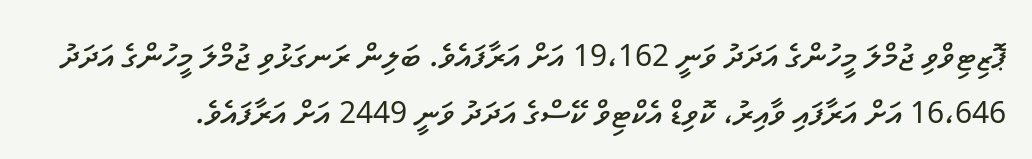ޕޮޒިޓިވްވި ޖުމްލަ މީހުންގެ އަދަދު ވަނީ 19،162 އަށް އަރާފައެވެ. ބަލިން ރަނގަޅުވި ޖުމްލަ މީހުންގެ އަދަދު 16،646 އަށް އަރާފައި ވާއިރު، ކޮވިޑް އެކްޓިވް ކޭސްގެ އަދަދު ވަނީ 2449 އަށް އަރާފައެވެ.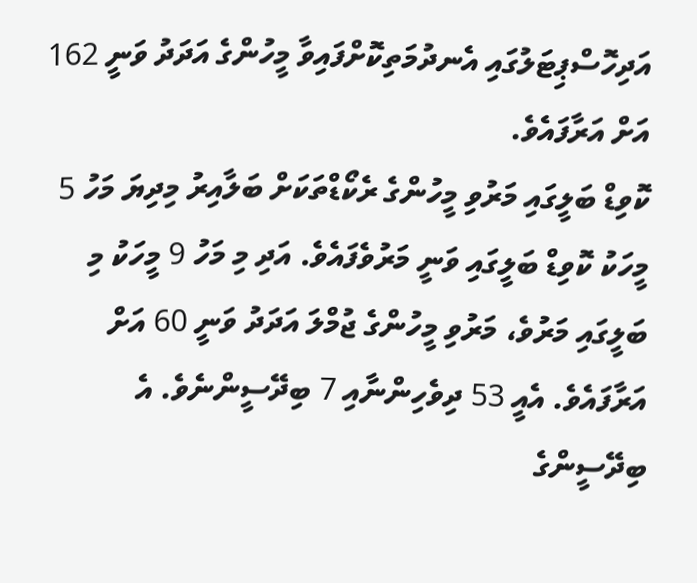އަދިހޮސްޕިޓަލުގައި އެނދުމަތިކޮށްފައިވާ މީހުންގެ އަދަދު ވަނީ 162 އަށް އަރާފައެވެ.
ކޮވިޑް ބަލީގައި މަރުވި މީހުންގެ ރެކޯޑްތަކަށް ބަލާއިރު މިދިޔަ މަހު 5 މީހަކު ކޮވިޑް ބަލީގައި ވަނީ މަރުވެފައެވެ. އަދި މި މަހު 9 މީހަކު މި ބަލީގައި މަރުވެ، މަރުވި މީހުންގެ ޖުމްލަ އަދަދު ވަނީ 60 އަށް އަރާފައެވެ. އެއީ 53 ދިވެހިންނާއި 7 ބިދޭސީންނެވެ. އެ ބިދޭސީންގެ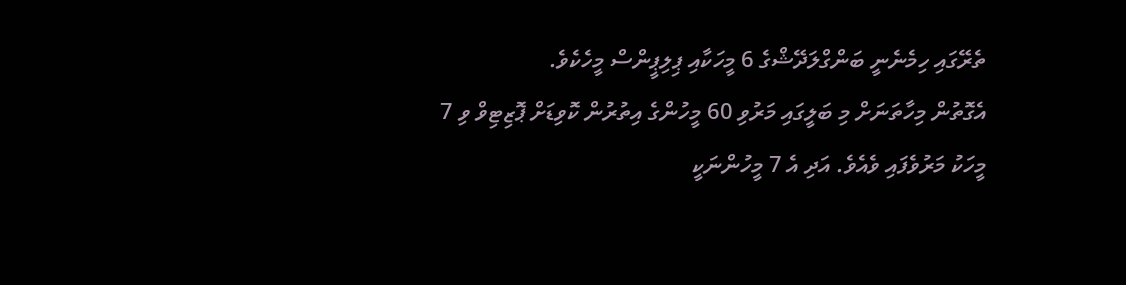ތެރޭގައި ހިމެނެނީ ބަންގްލަދޭޝްގެ 6 މީހަކާއި ޕިލިޕީންސް މީހެކެވެ.
އެގޮތުން މިހާތަނަށް މި ބަލީގައި މަރުވި 60 މީހުންގެ އިތުރުން ކޮވިޑަށް ޕޮޒިޓިވް ވި 7 މީހަކު މަރުވެފައި ވެއެވެ. އަދި އެ 7 މީހުންނަކީ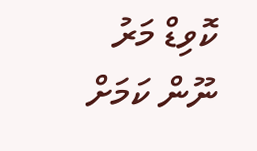ކޮވިޑް މަރު ނޫން ކަމަށް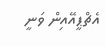އެޗްޕީއޭއިން ވަނީ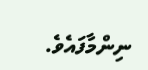ނިންމާފައެވެ.